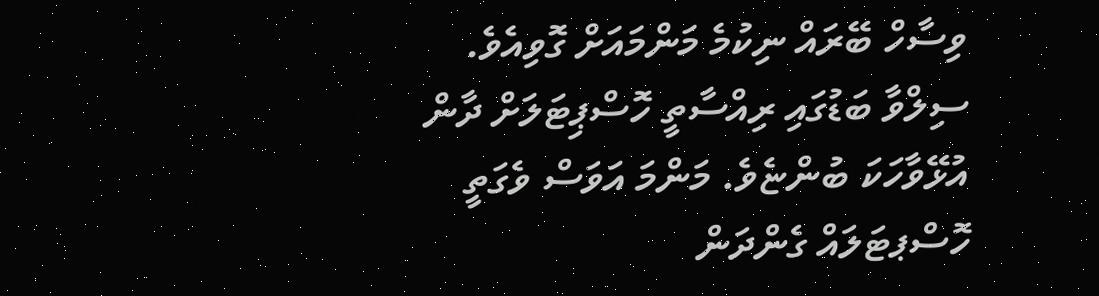ވިސާހް ބޭރައް ނިކުމެ މަންމައަށް ގޮވިއެވެ. ސިލްވާ ބަޑުގައި ރިއްސާތީ ހޮސްޕިޓަލަށް ދާން އުޅޭވާހަކަ ބުންޏެވެ. މަންމަ އަވަސް ވެގަތީ ހޮސްޕޓަލައް ގެންދަން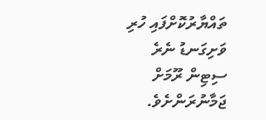ތައްޔާރުކޮށްފައި ހުރި ވަށިގަނޑު ނެރެ ސިޓިން ރޫމަށް ޖަމާނުރަންށެވެ.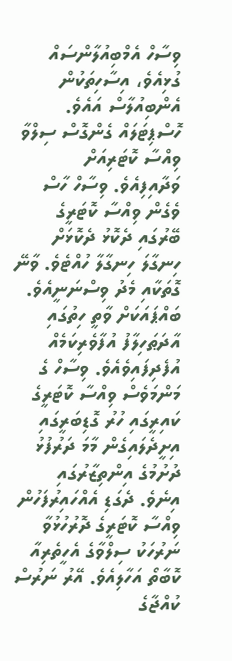ވިސާހް އެމްބިއުލާންސައް ގުޅިއެވެ، އިސާހިތަކުން އެންބިއުލާސް އައެވެ. ހޮސްޕިޓަލައް ގެންގޮސް ސިލްވާ ވިއްސާ ކޮޓަރިއަށް ވަދާއިފިއެވެ. ވިސާހް ހާސް ވެގެން ވިއްސާ ކޮޓަރީގެ ބޭރުގައި ދެކޮޅު ދެކޮޅަށް ހިނގާލަ ހިނގާލާ ހުއްޓެވެ. ވާނޭ ގޮތަކާއި މެދު ވިސްނަނީއެވެ. ބައްޕައަކަށް ވާތީ ހިތުގައި އާދަޠަހިލާފު އުފާވެރިކަމެއް އުފެދިފައިވެއެވެ. ވިސާހް ގެ މަންމަވެސް ވިއްސާ ކޮޓަރީގެ ކައިރީގައި ހުރު ގޮޑިބަރީގައި އިށީދެލައިގެން މާމަ ދަރުފުޅު ދުށުމުގެ އިންތިޒާރުގައި އިނެވެ. ދެގަޑި އެއްހައިރުފަހުން ވިއްސާ ކޮޓަރީގެ ދޮރުހުޅުވާ ނަރުހަކު ސިލްވާގެ އެހީތެރިއާ ކޮބާތޯ އަހާލިއެވެ. އޭރު ނަރުސް ކުއްޖާގެ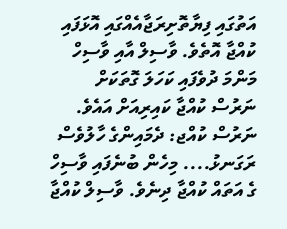އަތުގައި ފިޔާތޮށިރަޖާއެއްގައި އޮޅަފައި ކުއްޖާ އޮތެވެ. ވާސިލް އާއި ވާސިހް މަންމަ ދުވެފައި ކަހަލަ ގޮތަކަށް ނަރުސް ކުއްޖާ ކައިރިއަށް އައެވެ.
ނަރުސް ކުއްޖ: ދެމައިންގެ ހާލުވެސް ރަގަނޅު.... މިހެން ބުނެފައި ވާސިހް ގެ އަތައް ކުއްޖާ ދިނެވެ. ވާސިލް ކުއްޖާ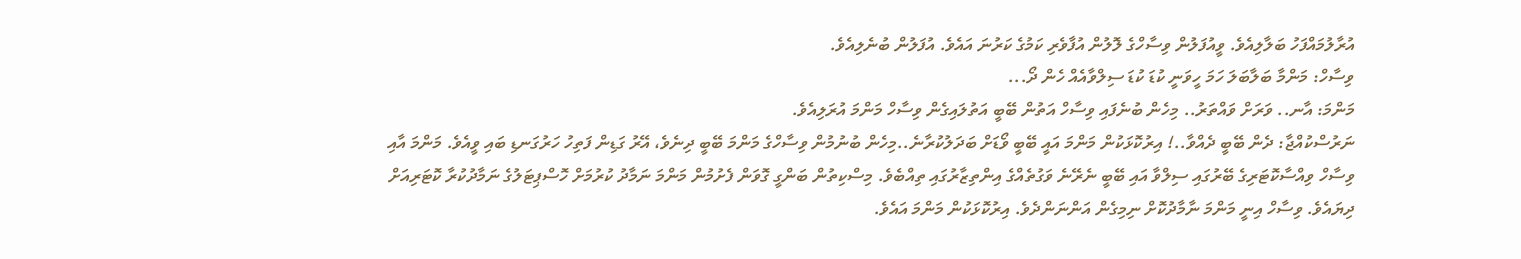އުރާލުމައްފަހު ބަލާލިއެވެ. ވީއުފަލުން ވިސާހްގެ ލޮލުން އުފާވެރި ކަމުގެ ކަރުނަ އައެވެ. އުފަލުން ބުނެލިއެވެ.
ވިސާހް: މަންމާ ބަލާބަލަ ހަމަ ހީވަނީ ކުޑަ ކުޑަ ސިލްވާއެއް ހެން ދޯ...
މަންމަ: އާނ.. ވަރަށް ވައްތަރު.. މިހެން ބުނެފައި ވިސާހް އަތުން ބޭބީ އަތުލައިގެން ވިސާހް މަންމަ އުރަލިއެވެ.
ނަރުސްކުއްޖާ: ދެން ބޭބީ ދެއްވާ..! އިރުކޮޅަކުން މަންމަ އައީ ބޭބީ ވޯޑަށް ބަދަލުކުރާނެ..މިހެން ބުނުމުން ވިސާހްގެ މަންމަ ބޭބީ ދިނެވެ، އޭރު ގަޑިން ފަތިހު ހަރުގަނޑި ބައި ވީއެވެ. މަންމަ އާއި ވިސާހް ވިއްސާކޮޓަރިގެ ބޭރުގައި ސިލްވާ އައި ބޭބީ ނެރޭނެ ވަގުތެއްގެ އިންތިޒާރުގައި ތިއްބެވެ. މިސްކިތުން ބަންގީ ގޮވަން ފެށުމުން މަންމަ ނަމާދު ކުރުމަށް ހޮސްޕިޓަލުގެ ނަމާދުކުރާ ކޮޓަރިއަށް ދިޔައެވެ. ވިސާހް އިނީ މަންމަ ނާމާދުކޮށް ނިމިގެން އަންނަންދެވެ. އިރުކޮޅަކުން މަންމަ އައެވެ.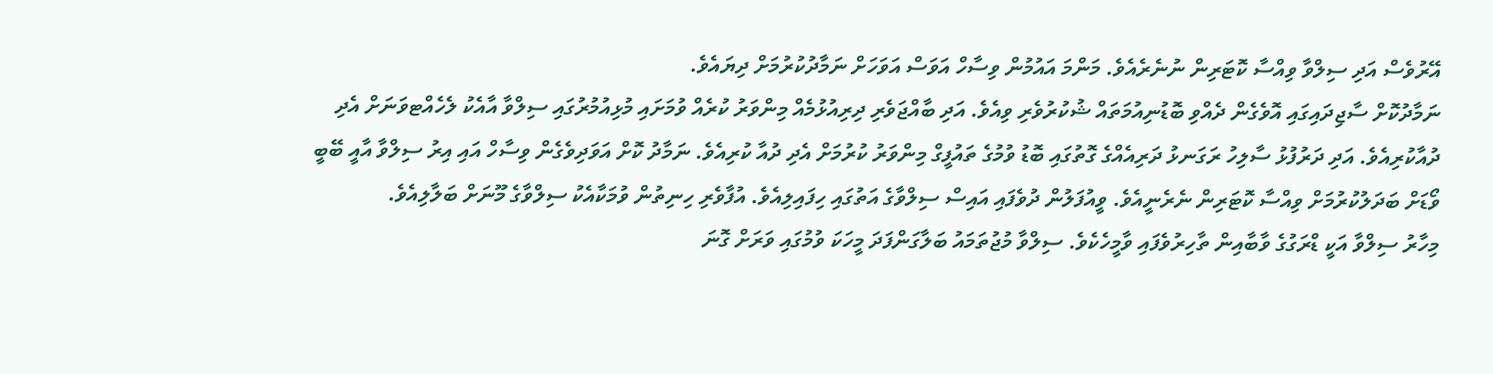އޭރުވެސް އަދި ސިލްވާ ވިއްސާ ކޮޓަރިން ނުނެރެއެވެ. މަންމަ އައުމުން ވިސާހް އަވަސް އަވަހަށް ނަމާދުކުރުމަށް ދިޔައެވެ.
ނަމާދުކޮށް ސާޖިދައިގައި އޮވެގެން ދެއްވި ބޮޑުނިއުމަތައް ޝުކުރުވެރި ވިއެވެ. އަދި ބާއްޖަވެރި ދިރިއުޅުމެއް މިންވަރު ކުރެއް ވުމަށައި މުޅިއުމުރުގައި ސިލްވާ އާއެކު ލެހެއްޓވަނަށް އެދި ދުއާކުރިއެވެ. އަދި ދަރުފުޅު ސާލިހު ރަގަނޅު ދަރިއެއްގެ ގޮތުގައި ބޮޑު ވުމުގެ ތައުފީގް މިންވަރު ކުރުމަށް އެދި ދުއާ ކުރިއެވެ. ނަމާދު ކޮށް އަވަދިވެގެން ވިސާހް އައި އިރު ސިލްވާ އާއީ ބޭބީ ވޯޑަށް ބަދަލުކުރުމަށް ވިއްސާ ކޮޓަރިން ނެރެނީއެވެ. ވީއުފަލުން ދުވެފައި އައިސް ސިލްވާގެ އަތުގައި ހިފައިލިއެވެ. އުފާވެރި ހިނިތުން ވުމަކާއެކު ސިލްވާގެ މޫނަށް ބަލާލިއެވެ.
މިހާރު ސިލްވާ އަކީ ޑްރަގުގެ ވާބާއިން ތާހިރުވެފައި ވާމީހެކެވެ. ސިލްވާ މުޖުތަމައު ބަލާގަންފަދަ މީހަކަ ވުމުގައި ވަރަށް ގޮނަ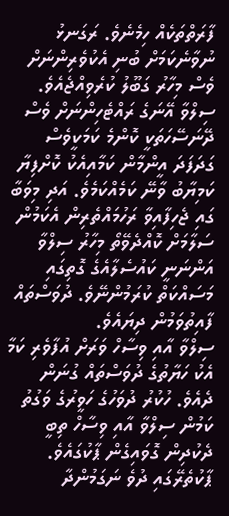ފާރަތްތަކެއް ހިމެނެވެ. ރަގަނޅު ނުވާނެކަމަށް ބުނި އެކުވެރިންނަށް ވެސް މިހާރު ގަބޫލު ކުރެވިއްޖެއެވެ. ސިލްވާ އޭނަގެ ރައްޓެހިންނަށް ވެސް ދޭނަސޭހަތަކީ ކޮންމެ ކަމަކީވެސް ގަދަފަދަ އީންމާން ކަމާއިއެކު ކޮށްފިޔާ ކަމިޔާބު ވާނޭ ކަމެއްކަމެވެ. އަދި މިވަބާ ގައި ޖެހިފާއިވާ ރަހުމައްތެރިން އެކަމުން ސަލާމަށް ކޮއްދެވޭތޯ މިހާރު ސިލްވާ އަންނަނީ ކައުސެލާއެގެ ގޮތިގައި މަސައްކަތް ކުރަމުންނޭވެ. ދުވަސްތައް ފާއިތުވަމުން ދިޔައެވެ.
ސިލްވާ އާއި ވިސާހް ވަރަށް އުފާވެރި ކަމާ އެކު ހަޔާތުގެ ދުވަސްތައް ގުނަން ދެއެވެ. ހުކުރު ދުވަހުގެ ހަވީރުގެ ވަގުތު ކަމުން ސިލްވާ އާއި ވިސާހް ތިބީ ދެކުދިން ގޮވައިގެން ޕާކުގައެވެ. ޕާކުތެރޭގައި ދުވެ ނަގަމުންދާ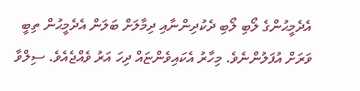އެދެމީޙުންގެ ލޯބި ލޯބި ދެކުދިންނާއި ދިމާލަށް ބަލަން އެދެމީޙުން ތިބީ ވަރަށް އުފަލުންނެވެ. މިހާރު އެކައިވެންޏައް ދިހަ އަރު ވެއްޖެއެވެ. ސިލްވާ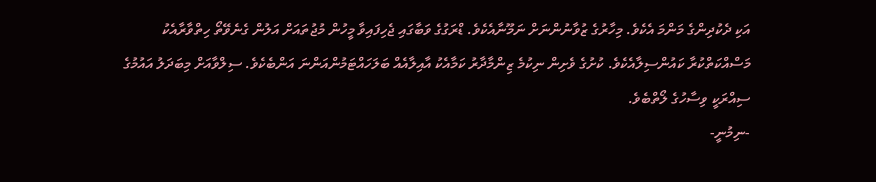އަކި ދެކުދިންގެ މަންމަ އެކެވެ. މިހާރުގެ ޒުވާނުންނަށް ނަމޫނާއެކެވެ. ޑްރަގުގެ ވަބާގައި ޖެހިފައިވާ މީހުން މުޖުތައަށް އަލުން ގެނެވޭތޯ ހިތްވާރާއެކު މަސްއްކަތްކުރާ ކައުންސިލާއެކެވެ. ކުށުގެ ވެށިން ނިކުމެ ޒިންމާދާރު ކަމާއެކު އާއިލާއެއް ބަލަހައްޓަމުންއަންނަ އަންބެކެވެ. ސިލްވާއަށް މިބަދަލު އައުމުގެ ސިއްރަކީ ވިސާހުގެ ލޯތްބެވެ.
-ނިމުނީ-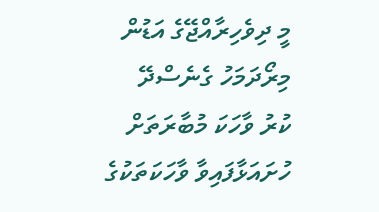މީ ދިވެހިރާއްޖޭގެ އަޑުން މިރޯދަމަހު ގެނެސްދޭ ކުރު ވާހަކަ މުބާރަތަށް ހުށައަޅާފައިވާ ވާހަކަތަކުގެ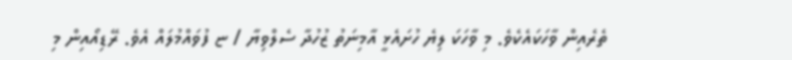ތެރެއިން ވާހަކައެކެވެ. މި ވާހަކަ ލިޔެ ހުށައެޅީ އާމިނަތު ޒުހުދާ ސެލްވިޔާ / ޏ ފުވައްމުލައް އެވެ. ރޭޑިއޯއިން މި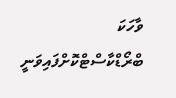ވާހަކަ ބްރޯޑްކާސްޓްކޮށްފައިވަނީ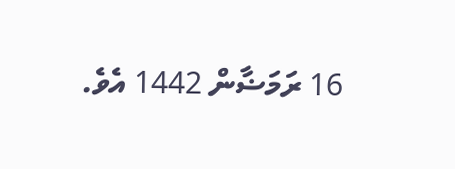16 ރަމަޟާން 1442 އެވެ.